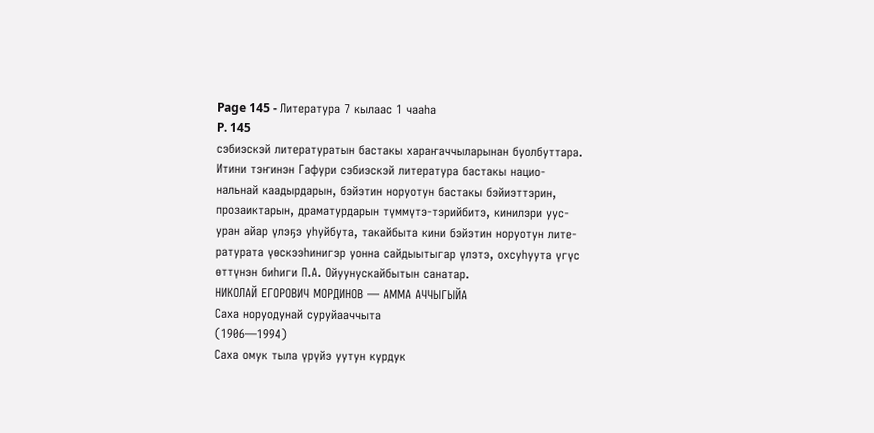Page 145 - Литература 7 кылаас 1 чааhа
P. 145
сэбиэскэй литературатын бастакы хараҥаччыларынан буолбуттара.
Итини тэҥинэн Гафури сэбиэскэй литература бастакы нацио-
нальнай каадырдарын, бэйэтин норуотун бастакы бэйиэттэрин,
прозаиктарын, драматурдарын түммүтэ-тэрийбитэ, кинилэри уус-
уран айар үлэҕэ уһуйбута, такайбыта кини бэйэтин норуотун лите-
ратурата үөскээһинигэр уонна сайдыытыгар үлэтэ, охсуһуута үгүс
өттүнэн биһиги П.А. Ойуунускайбытын санатар.
НИКОЛАЙ ЕГОРОВИЧ МОРДИНОВ — АММА АЧЧЫГЫЙА
Саха норуодунай суруйааччыта
(1906—1994)
Саха омук тыла үрүйэ уутун курдук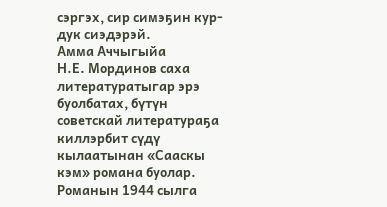сэргэх, сир симэҕин кур-
дук сиэдэрэй.
Амма Аччыгыйа
Н.Е. Мординов саха литературатыгар эрэ буолбатах, бүтүн
советскай литератураҕа киллэрбит сүдү кылаатынан «Сааскы
кэм» романа буолар. Романын 1944 сылга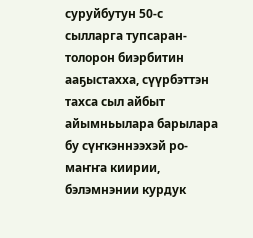суруйбутун 50-с
сылларга тупсаран-толорон биэрбитин ааҕыстахха, сүүрбэттэн
тахса сыл айбыт айымньылара барылара бу сүҥкэннээхэй ро-
маҥҥа киирии, бэлэмнэнии курдук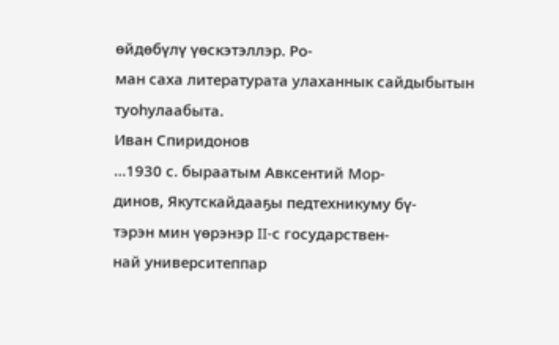өйдөбүлү үөскэтэллэр. Ро-
ман саха литературата улаханнык сайдыбытын туоһулаабыта.
Иван Спиридонов
…1930 с. быраатым Авксентий Мор-
динов, Якутскайдааҕы педтехникуму бү-
тэрэн мин үөрэнэр II-с государствен-
най университеппар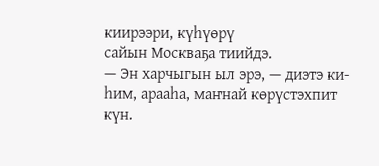киирээри, күһүөрү
сайын Москваҕа тиийдэ.
— Эн харчыгын ыл эрэ, — диэтэ ки-
һим, арааһа, маҥнай көрүстэхпит күн.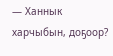— Ханнык харчыбын, доҕоор?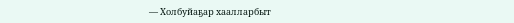— Холбуйаҕар хаалларбыт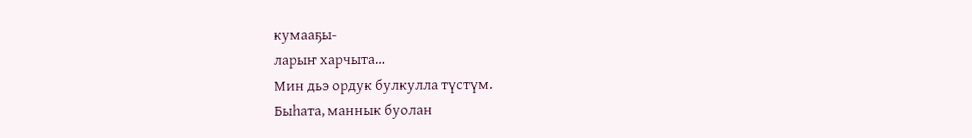кумааҕы-
ларыҥ харчыта…
Мин дьэ ордук булкулла түстүм.
Быһата, маннык буолан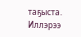таҕыста.
Иллэрээ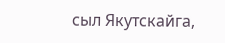сыл Якутскайга,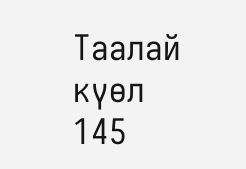Таалай күөл
145